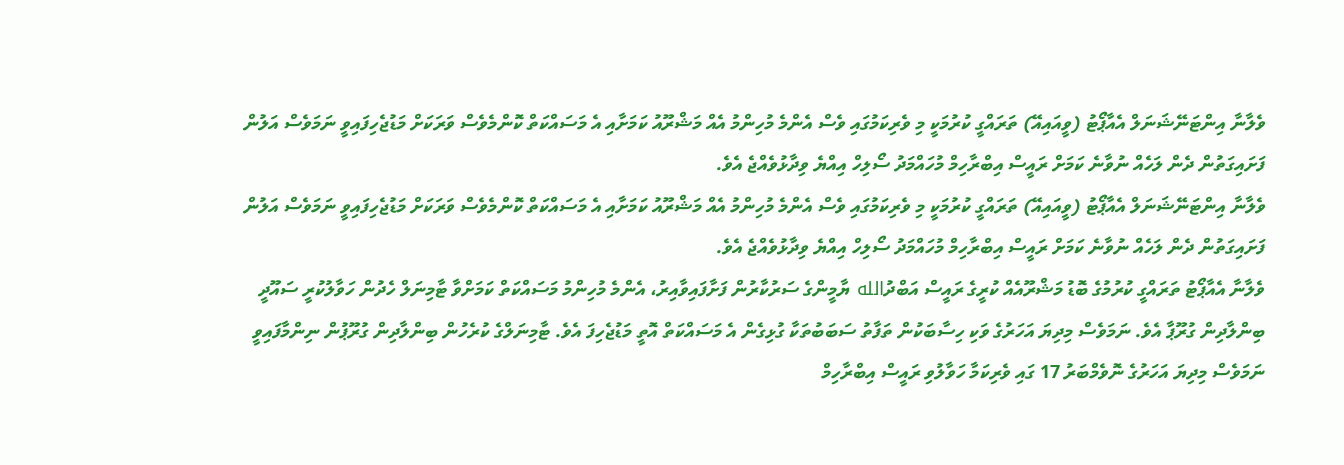ވެލާނާ އިންޓަނޭޝަނަލް އެއާޕޯޓު (ވީއައިއޭ) ތަރައްގީ ކުރުމަކީ މި ވެރިކަމުގައި ވެސް އެންމެ މުހިންމު އެއް މަޝްރޫއު ކަމަށާއި އެ މަސައްކަތް ކޮންމެވެސް ވަރަކަށް މަޑުޖެހިފައިވީ ނަމަވެސް އަލުން ފަށައިގަތުން ދެން ލަހެއް ނުވާނެ ކަމަށް ރައީސް އިބްރާހިމް މުހައްމަދު ސޯލިހް އިއްޔެ ވިދާޅުވެއްޖެ އެވެ.
ވެލާނާ އިންޓަނޭޝަނަލް އެއާޕޯޓު (ވީއައިއޭ) ތަރައްގީ ކުރުމަކީ މި ވެރިކަމުގައި ވެސް އެންމެ މުހިންމު އެއް މަޝްރޫއު ކަމަށާއި އެ މަސައްކަތް ކޮންމެވެސް ވަރަކަށް މަޑުޖެހިފައިވީ ނަމަވެސް އަލުން ފަށައިގަތުން ދެން ލަހެއް ނުވާނެ ކަމަށް ރައީސް އިބްރާހިމް މުހައްމަދު ސޯލިހް އިއްޔެ ވިދާޅުވެއްޖެ އެވެ.
ވެލާނާ އެއާޕޯޓު ތަރައްގީ ކުރުމުގެ ބޮޑު މަޝްރޫއެއް ކުރީގެ ރައީސް އަބްދުالله ޔާމީންގެ ސަރުކާރުން ފަށާފައިވާއިރު، އެންމެ މުހިންމު މަސައްކަތް ކަމަށްވާ ޓާމިނަލް ހެދުން ހަވާލުކުރީ ސައޫދީ ބިންލާދިން ގުރޫޕާ އެވެ. ނަމަވެސް މިދިޔަ އަހަރުގެ ވަކި ހިސާބަކުން ތަފާތު ސަބަބުތަކާ ގުޅިގެން އެ މަސައްކަތް އޮތީ މަޑުޖެހިފަ އެވެ. ޓާމިނަލްގެ ކުރެހުން ބިންލާދިން ގުރޫޕުން ނިންމާފައިވީ ނަމަވެސް މިދިޔަ އަހަރުގެ ނޮވެމްބަރު 17 ގައި ވެރިކަމާ ހަވާލުވި ރައީސް އިބްރާހިމް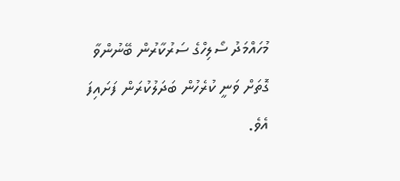މުހައްމަދު ސޯލިހްގެ ސަރުކާރުން ބޭނުންވާ ގޮތަށް ވަނީ ކުރެހުން ބަދަލުކުރަން ފަށައިފަ އެވެ.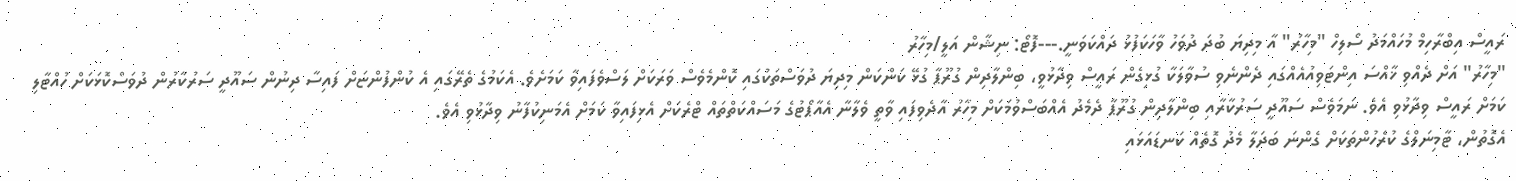ރައީސް އިބްރާހިމް މުހައްމަދު ސޯލިހް "މިހާރު" އާ މިދިޔަ ބުދަ ދުވަހު ވާހަކަފުޅު ދައްކަވަނީ.---ފޮޓޯ: ނިޝާން އަލީ/މިހާރު
"މިހާރު" އަށް ދެއްވި ޚާއްސަ އިންޓަވިއުއެއްގައި ދެންނެވި ސުވާލަކާ ގުޅިގެން ރައީސް ވިދާޅުވީ، ބިންލާދިން ގުރޫޕާ ގުޅޭ ކަންކަން މިދިޔަ ދުވަސްތަކުގައި ކޮންމެވެސް ވަރަކަށް ލަސްވެފައިވާ ކަމަށެވެ. އެކަމުގެ ތެރޭގައި އެ ކުންފުންޏަށް ފައިސާ ދިނުން ސައޫދީ ސަރުކާރުން ދުވަސްކޮޅަކަށް ހުއްޓާލި ކަމަށް ރައީސް ވިދާޅުވި އެވެ. ނަމަވެސް ސައޫދީ ސަރުކާރާއި ބިންލާދިން ގުރޫޕާ ދެމެދު އެއްބަސްވުމަކަށް މިހާރު އާދެވިފައި ވާތީ ވެލާނާ އެއާޕޯޓުގެ މަސައްކަތްތައް ޓްރެކަށް އެޅިފައިވާ ކަމަށް އެމަނިކުފާނު ވިދާޅުވި އެވެ.
އެގޮތުން، ޓާމިނަލްގެ ކުރެހުންތަކަށް ގެންނަ ބަދަލާ މެދު ގޮތެއް ކަނޑައަޅައި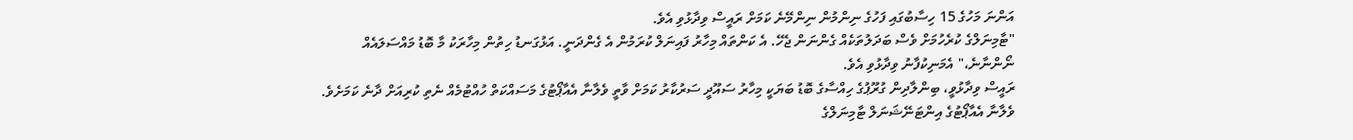އަންނަ މަހުގެ 15 ހިސާބުގައި ފަހުގެ ނިންމުން ނިންމޭނެ ކަމަށް ރައީސް ވިދާޅުވި އެވެ.
"ޓާމިނަލްގެ ކުރެހުމަށް ވެސް ބަދަލުތަކެއް ގެންނަން ޖެހޭ. އެ ކަންތައް މިހާރު ފައިނަލް ކުރަމުން އެ ގެންދަނީ. އަޅުގަނޑު ހިތުން މިހާރަކު މާ ބޮޑު މައްސަލައެއް ނޯންނާނެ،" އެމަނިކުފާނު ވިދާޅުވި އެވެ.
ރައީސް ވިދާޅުވީ، ބިންލާދިން ގުރޫޕުގެ ހިއްސާގެ ބޮޑު ބަޔަކީ މިހާރު ސައޫދީ ސަރުކާރު ކަމަށް ވާތީ ވެލާނާ އެއާޕޯޓުގެ މަސައްކަތް ހުއްޓުމެއް ނެތި ކުރިއަށް ދާނެ ކަމަށެވެ.
ވެލާނާ އެއާޕޯޓުގެ އިންޓަނޭޝަނަލް ޓާމިނަލްގެ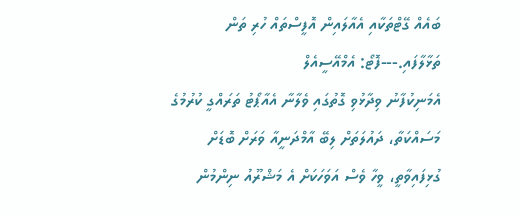ބައެއް ގޭޓްތަކާއި އެއާލައިން އޮފީސްތައް ހުރި ތަން ތަޅާލާފައި.---ފޮޓޯ: އެމްއޭސީއެލް
އެމަނިކުފާނު ވިދާޅުވި ގޮތުގައި ވެލާނާ އެއާޕޯޓު ތަރައްގީ ކުރުމުގެ މަސައްކަތާ، ދައުލަތަށް ލިބޭ އާމްދަނީއާ ވަރަށް ބޮޑަށް ގުޅިފައިވާތީ، ވީހާ ވެސް އަވަހަކަށް އެ މަޝްރޫއު ނިންމުން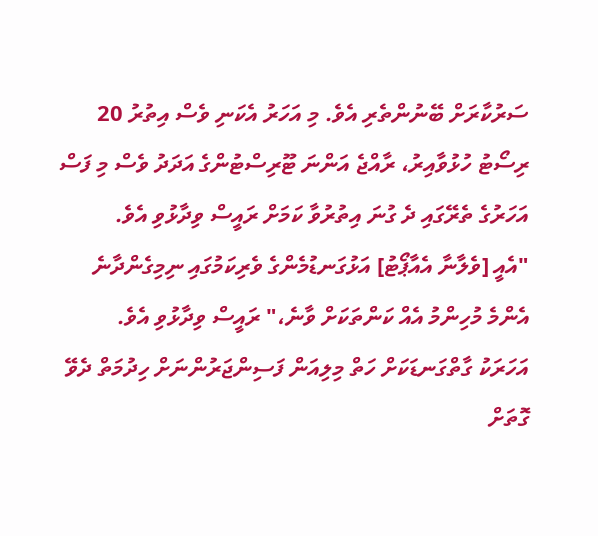ސަރުކާރަށް ބޭނުންތެރި އެވެ. މި އަހަރު އެކަނި ވެސް އިތުރު 20 ރިސޯޓު ހުޅުވާއިރު، ރާއްޖެ އަންނަ ޓޫރިސްޓުންގެ އަދަދު ވެސް މި ފަސް އަހަރުގެ ތެރޭގައި ދެ ގުނަ އިތުރުވާ ކަމަށް ރައީސް ވިދާޅުވި އެވެ.
"އެއީ [ވެލާނާ އެއާޕޯޓު] އަޅުގަނޑުމެންގެ ވެރިކަމުގައި ނިމިގެންދާނެ އެންމެ މުހިންމު އެއް ކަންތަކަށް ވާނެ،" ރައީސް ވިދާޅުވި އެވެ.
އަހަރަކު ގާތްގަނޑަކަށް ހަތް މިލިއަން ފަސިންޖަރުންނަށް ހިދުމަތް ދެވޭ ގޮތަށް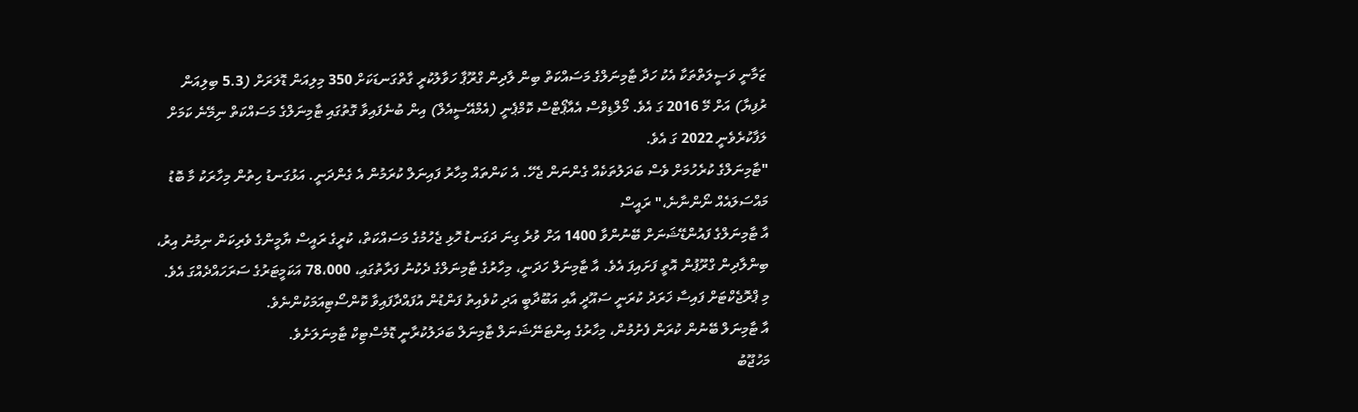ޒަމާނީ ވަސީލަތްތަކާ އެކު ހަދާ ޓާމިނަލްގެ މަސައްކަތް ބިން ލާދިން ގްރޫޕާ ހަވާލުކުރީ ގާތްގަނޑަކަށް 350 މިލިއަން ޑޮލަރަށް (5.3 ބިލިއަން ރުފިޔާ) އަށް މޭ 2016 ގަ އެވެ. މޯލްޑިވްސް އެއާޕޯޓްސް ކޮމްޕެނީ (އެމްއޭސީއެލް) އިން ބުނެފައިވާ ގޮތުގައި ޓާމިނަލްގެ މަސައްކަތް ނިމޭނެ ކަމަށް ލަފާކުރެވެނީ 2022 ގަ އެވެ.
"ޓާމިނަލްގެ ކުރެހުމަށް ވެސް ބަދަލުތަކެއް ގެންނަން ޖެހޭ. އެ ކަންތައް މިހާރު ފައިނަލް ކުރަމުން އެ ގެންދަނީ. އަޅުގަނޑު ހިތުން މިހާރަކު މާ ބޮޑު މައްސަލައެއް ނޯންނާނެ،" ރައީސް
އާ ޓާމިނަލްގެ ފައުންޑޭޝަނަށް ބޭނުންވާ 1400 އަށް ވުރެ ގިނަ ދަގަނޑު ހޮޅި ޖެހުމުގެ މަސައްކަތް، ކުރީގެ ރައީސް ޔާމީންގެ ވެރިކަން ނިމުނު އިރު، ބިންލާދިން ގްރޫޕުން އޮތީ ފަށައިފަ އެވެ. އާ ޓާމިނަލް ހަދަނީ، މިހާރުގެ ޓާމިނަލްގެ ދެކުނު ފަރާތުގައި، 78،000 އަކަމީޓަރުގެ ސަރަހައްދެއްގަ އެވެ.
މި ޕްރޮޖެކްޓަށް ފައިސާ ޚަރަދު ކުރަނީ ސައޫދީ އާއި އަބޫދާބީ އަދި ކުވެއިތު ފަންޑުން އުފައްދާފައިވާ ކޮންސޯޓިއަމަކުންނެވެ.
އާ ޓާމިނަލް ބޭނުން ކުރަން ފެށުމުން، މިހާރުގެ އިންޓަނޭޝަނަލް ޓާމިނަލް ބަދަލުކުރާނީ ޑޮމެސްޓިކް ޓާމިނަލަށެވެ.
މަހުޖޫބު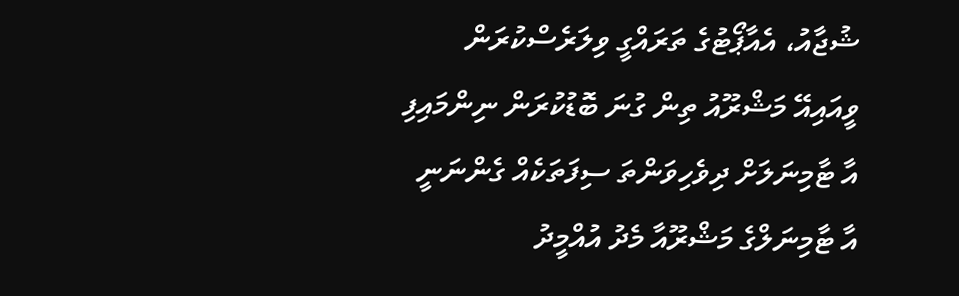ޝުޖާއު، އެއާޕޯޓުގެ ތަރައްގީ ވިލަރެސްކުރަން
ވީއައިއޭ މަޝްރޫއު ތިން ގުނަ ބޮޑުކުރަން ނިންމައިފި
އާ ޓާމިނަލަށް ދިވެހިވަންތަ ސިފަތަކެއް ގެންނަނީ
އާ ޓާމިނަލްގެ މަޝްރޫއާ މެދު އުއްމީދު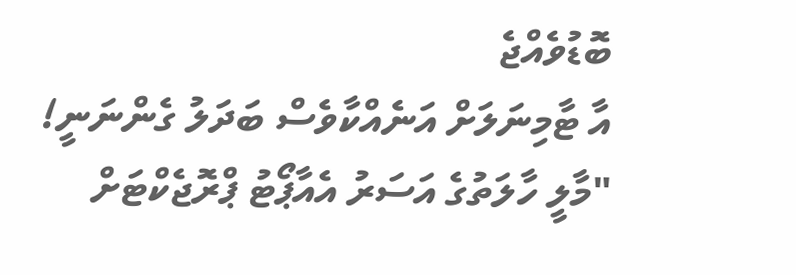ބޮޑުވެއްޖެ
އާ ޓާމިނަލަށް އަނެއްކާވެސް ބަދަލު ގެންނަނީ!
"މާލީ ހާލަތުގެ އަސަރު އެއާޕޯޓު ޕްރޮޖެކްޓަށް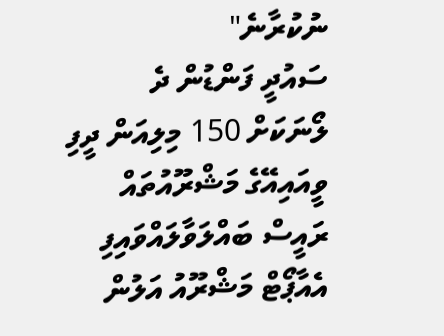ނުކުރާނެ"
ސައުދީ ފަންޑުން ދެ ލޯނަކަށް 150 މިލިއަން ދީފި
ވީއައިއޭގެ މަޝްރޫއުތައް ރައީސް ބައްލަވާލައްވައިފި
އެއާޕޯޓް މަޝްރޫއު އަލުން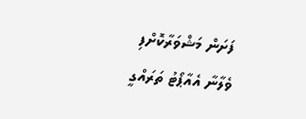ފަށަން މަޝްވަރާކޮށްފި
ވެލާނާ އެއާޕޯޓު ތަރައްގީ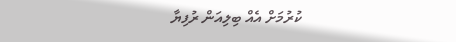ކުރުމަށް އެއް ބިލިއަން ރުފިޔާ